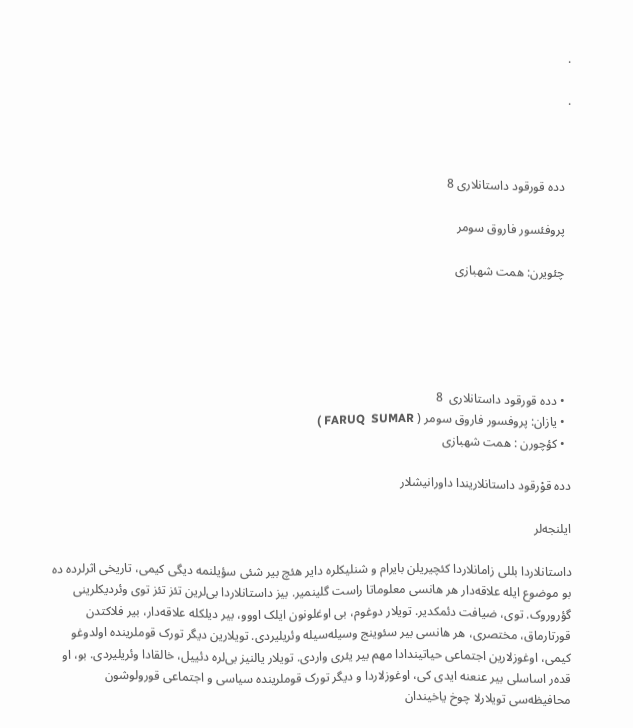.

.



  دده قورقود داستانلاری 8

  پروفئسور فاروق سومر

  چئویرن: همت شهبازی





  • دده قورقود داستانلاری  8
  • یازان: پروفسور فاروق سومر ( FARUQ  SUMAR )
  • کؤچورن : همت شهبازی

دده قوْرقود داستانلاریندا داورانیشلار

ایلنجه‌لر

داستانلاردا بللی زامانلاردا کئچیریلن بایرام و شنلیکلره دایر هئچ بیر شئی سؤیلنمه دیگی کیمی، تاریخی اثرلرده ده بو موضوع ایله علاقه‌دار هر هانسی معلوماتا راست گلینمیر. بیز داستانلاردا بی‌لرین تئز تئز توی وئردیکلرینی گؤروروک. توی، ضیافت دئمکدیر. تویلار دوغوم، بی اوغلونون ایلک اووو، بیر دیلکله علاقه‌دار، بیر فلاکتدن قورتارماق، مختصری، هر هانسی بیر سئوینج وسیله‌سیله وئریلیردی. تویلارین دیگر تورک قوملرینده اولدوغو کیمی، اوغوزلارین اجتماعی حیاتیندادا مهم بیر یئری واردی. تویلار یالنیز بی‌لره دئییل، خالقادا وئریلیردی. بو، او قده‌ر اساسلی بیر عنعنه ایدی کی، اوغوزلاردا و دیگر تورک قوملرینده سیاسی و اجتماعی قورولوشون محافیظه‌سی تویلارلا چوخ یاخیندان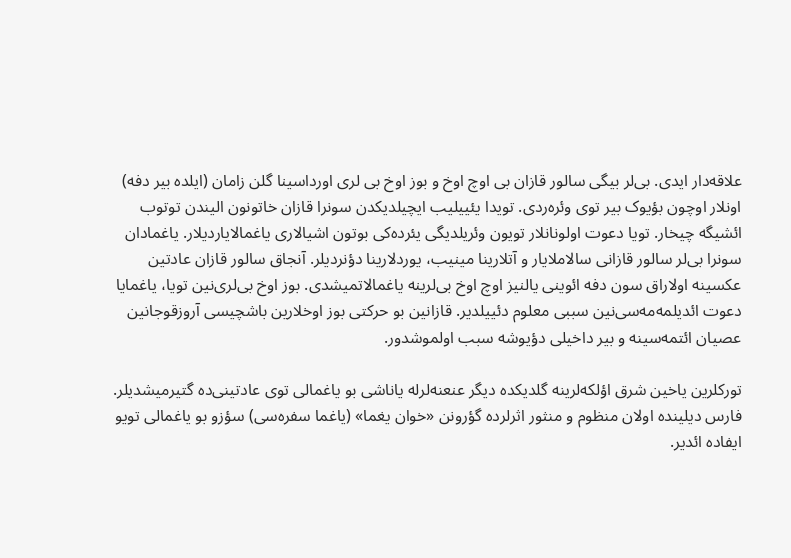علاقه‌دار ایدی. بی‌لر بیگی سالور قازان بی اوچ اوخ و بوز اوخ بی لری اورداسینا گلن زامان (ایلده بیر دفه) اونلار اوچون بؤیوک بیر توی وئره‌ردی. تویدا یئییلیب ایچیلدیکدن سونرا قازان خاتونون الیندن توتوب ائشیگه چیخار. تویا دعوت اولونانلار ‌تویون وئریلدیگی یئرده‌کی بوتون اشیالاری یاغمالایاردیلار. یاغمادان سونرا بی‌لر سالور قازانی سالاملایار و آتلارینا مینیب، یوردلارینا دؤنردیلر. آنجاق سالور قازان عادتین عکسینه اولاراق سون دفه ائوینی یالنیز اوچ اوخ بی‌لرینه یاغمالاتمیشدی. بوز اوخ بی‌لری‌نین تویا، یاغمایا دعوت ائدیلمه‌مه‌سی‌نین سببی معلوم دئییلدیر. قازانین بو حرکتی بوز اوخلارین باشچیسی آروزقوجانین عصیان ائتمه‌سینه و بیر داخیلی دؤیوشه‌ سبب اولموشدور.

تورکلرین یاخین شرق اؤلکه‌لرینه گلدیکده دیگر عنعنه‌لرله یاناشی بو یاغمالی توی عادتینی‌ده گتیرمیشدیلر. فارس دیلینده اولان منظوم و منثور اثرلرده گؤرونن «خوان یغما» (یاغما سفره‌سی) سؤزو بو یاغمالی تویو ایفاده ائدیر.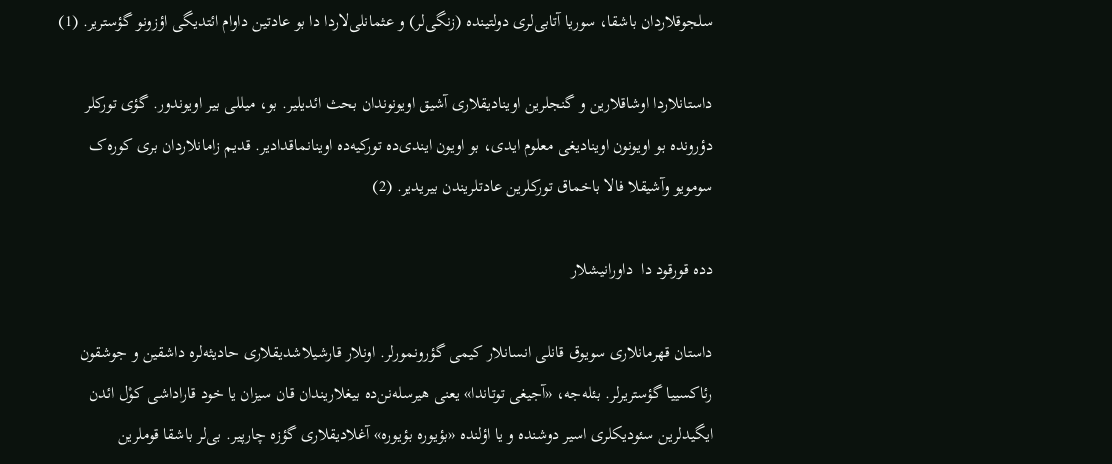سلجوقلاردان باشقا، سوریا آتابی‌لری دولتینده (زنگی‌لر) و عثمانلی‌لاردا دا بو عادتین داوام ائتدیگی اؤزونو گؤستریر. (1)

داستانلاردا اوشاقلارین و گنجلرین اوینادیقلاری آشیق اویونوندان بحث ائدیلیر. بو، میللی بیر اویوندور. گؤی تورکلر دؤرونده بو اویونون اوینادیغی معلوم ایدی، بو اویون ایندی‌ده تورکیه‌ده اوینانماقدادیر. قدیم زامانلاردان بری کوره‌ک سومویو وآشیقلا فالا باخماق تورکلرین عادتلریندن بیریدیر. (2)

دده قورقود دا  داورانیشلار

داستان قهرمانلاری سویوق قانلی انسانلار کیمی گؤرونمورلر. اونلار قارشیلاشدیقلاری حادیثه‌لره داشقین و جوشقون رئاکسییا گؤستریرلر. بئله‌جه، «آجیغی توتاندا» یعنی هیرسله‌نن‌ده بیغلاریندان قان سیزان یا خود قاراداشی کوْل ائدن ایگیدلرین سئودیکلری اسیر دوشنده و یا اؤلنده «بؤیوره بؤیوره» آغلادیقلاری گؤزه چارپیر. بی‌لر باشقا قوملرین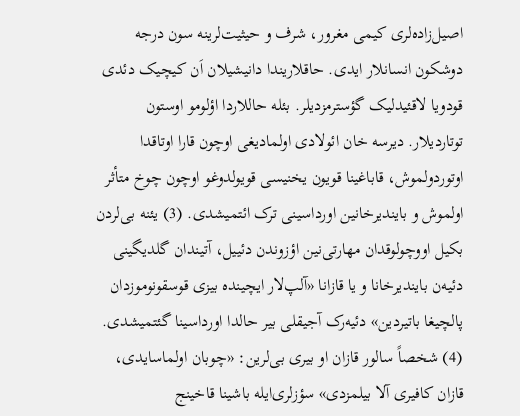اصیل‌زاده‌لری کیمی مغرور، شرف و حیثیت‌لرینه سون درجه دوشکون انسانلار ایدی. حاقلاریندا دانیشیلان اَن کیچیک دئدی قودویا لاقئیدلیک گؤسترمزدیلر. بئله حاللاردا اؤلومو اوستون توتاردیلار. دیرسه خان ائولادی اولمادیغی اوچون قارا اوتاقدا اوتوردولموش، قاباغینا قویون یخنیسی قویولدوغو اوچون چوخ متأثر اولموش و بایندیرخانین اورداسینی ترک ائتمیشدی. (3) یئنه بی‌لردن بکیل اووچولوقدان مهارتی‌نین اؤزوندن دئییل، آتیندان گلدیگینی دئیه‌ن بایندیرخانا و یا قازانا «آلپ‌لار ایچینده بیزی قوسقونوموزدان پالچیغا باتیردین» دئیه‌رک آجیقلی بیر حالدا اورداسینا گئتمیشدی. (4) شخصاً سالور قازان او بیری بی‌لرین: «چوبان اولماسایدی، قازان کافیری آلا بیلمزدی» سؤزلری‌ایله باشینا قاخینج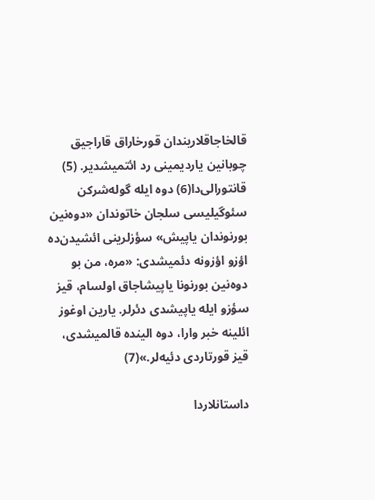قالخاجاقلاریندان قورخاراق قاراجیق چوبانین یاردیمینی رد ائتمیشدیر. (5) قانتورالی‌دا(6) دوه ایله گوله‌شرکن سئوگیلیسی سلجان خاتوندان «دوه‌نین بورنوندان یاپیش» سؤزلرینی ائشیدن‌ده اؤزو اؤزونه دئمیشدی: «مره، من بو دوه‌نین بورنونا یاپیشاجاق اولسام، قیز سؤزو ایله یاپیشدی دئرلر. یارین اوغوز ائلینه خبر وارا، دوه الینده قالمیشدی، قیز قورتاردی دئیه‌لر.»(7)

داستانلاردا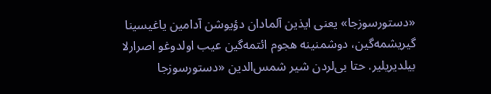«دستورسوزجا» یعنی ایذین آلمادان دؤیوشن آدامین یاغیسینا گیریشمه‌گین، دوشمنینه هجوم ائتمه‌گین عیب اولدوغو اصرارلا بیلدیریلیر. حتا بی‌لردن شیر شمس‌الدین «دستورسوزجا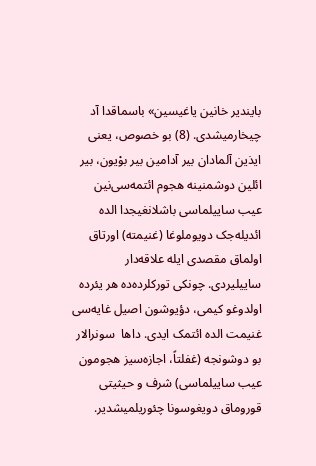بایندیر خانین یاغیسین» باسماقدا آد چیخارمیشدی. (8) بو خصوص، یعنی ایذین آلمادان بیر آدامین بیر بوْیون، بیر ائلین دوشمنینه هجوم ائتمه‌سی‌نین عیب ساییلماسی باشلانغیجدا الده ائدیله‌جک دویوملوغا (غنیمته) اورتاق اولماق مقصدی ایله علاقه‌دار ساییلیردی. چونکی تورکلرده‌ده هر یئرده اولدوغو کیمی، دؤیوشون اصیل غایه‌سی غنیمت الده ائتمک ایدی. داها  سونرالار بو دوشونجه (غفلتاً، اجازه‌سیز هجومون عیب ساییلماسی) شرف و حیثیتی قوروماق دویغوسونا چئوریلمیشدیر.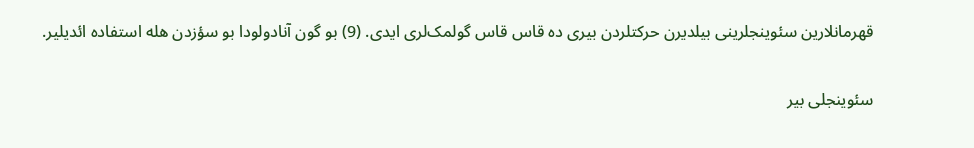قهرمانلارین سئوینجلرینی بیلدیرن حرکتلردن بیری ده قاس قاس گولمک‌لری ایدی. (9) بو گون آنادولودا بو سؤزدن هله استفاده ائدیلیر.

سئوینجلی بیر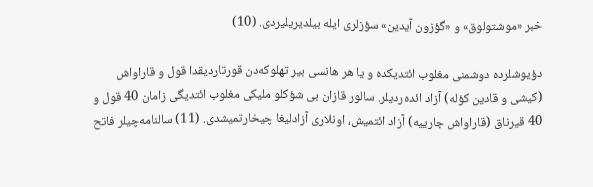خبر «موشتولوق» و «گؤزون آیدین» سؤزلری ایله بیلدیریلیردی. (10)

دؤیوشلرده دوشمنی مغلوب ائتدیکده و یا هر هانسی بیر تهلوکه‌دن قورتاردیقدا قول و قاراواش (کیشی و قادین کؤله) آزاد ائده‌ردیلر. سالور قازان بی شؤکلو ملیکی مغلوب ائتدیگی زامان 40 قول و 40 قیرناق (قاراواش جارییه) آزاد ائتمیش، اونلاری آزادلیغا چیخارتمیشدی. (11) سالنامه‌چیلر فاتح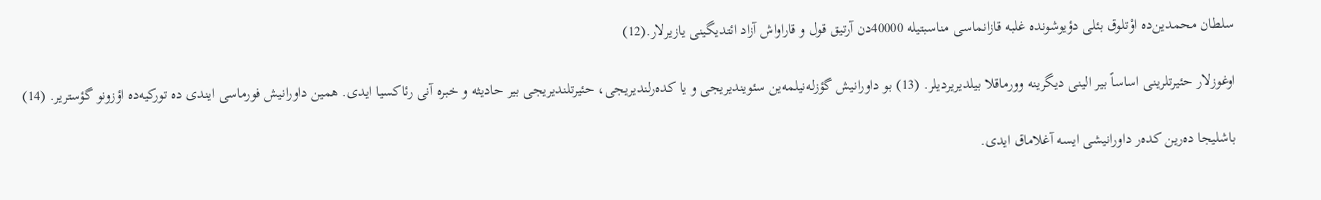سلطان محمدین‌ده اوْتلوق بئلی دؤیوشونده غلبه قازانماسی مناسبتیله 40000دن آرتیق قول و قاراواش آزاد ائتدیگینی یازیرلار.(12)

اوغوزلار حئیرتلرینی اساساً بیر الینی دیگرینه وورماقلا بیلدیریردیلر. (13) بو داورانیش گؤزله‌نیلمه‌ین سئویندیریجی و یا کده‌رلندیریجی، حئیرتلندیریجی بیر حادیثه و خبره آنی رئاکسیا ایدی. همین داورانیش فورماسی ایندی ده تورکیه‌ده اؤزونو گؤستریر. (14)

باشلیجا ده‌رین کده‌ر داورانیشی ایسه آغلاماق ایدی.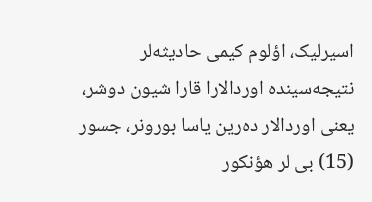اسیرلیک، اؤلوم کیمی حادیثه‌لر نتیجه‌سینده اوردالارا قارا شیون دوشر، یعنی اوردالار ده‌رین یاسا بورونر، جسور (15) بی لر هؤنکور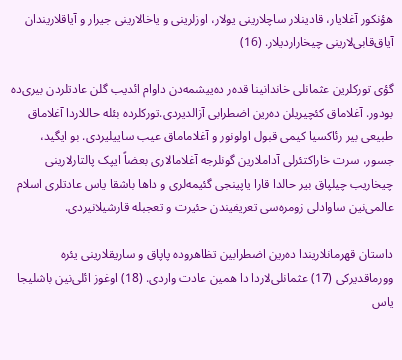هؤنکور آغلایار، قادینلار ساچلارینی یولار، اوزلرینی و یاخالارینی جیرار و آیاقلاریندان آیاق‌قابی‌لارینی چیخاراردیلار. (16)

گؤی تورکلرین عثمانلی خاندانینا قده‌ر ده‌ییشمه‌دن داوام ائدیب گلن عادتلردن بیری‌ده بودور. آغلاماق کئچیریلن ده‌رین اضطرابی آزالدیردی.تورکلرده بئله حاللاردا آغلاماق طبیعی بیر رئاکسیا کیمی قبول اولونور و آغلاماماق عیب ساییلیردی. بو ایگید، جسور، سرت خاراکتئرلی آداملارین گونلرجه آغلامالاری بعضاً ایپک پالتارلارینی چیخاریب چیلپاق بیر حالدا قارا یاپینجی گئیمه‌لری و داها باشقا یاس عادتلری اسلام عالمی‌نین ساوادلی زومره‌سی تعریفیندن حئیرت و تعجبله قارشیلانیردی.

داستان قهرمانلاریندا ده‌رین اضطرابین تظاهروده پاپاق و ساریقلارینی یئره وورماقدیرکی (17) عثمانلی‌لاردا دا همین عادت واردی. (18) اوغوز ائلی‌نین باشلیجا یاس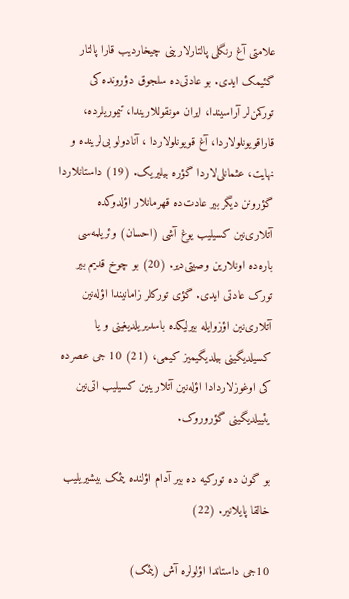علامتی آغ رنگلی پالتارلارینی چیخاردیب قارا پالتار گئیمک ایدی. بو عادتی‌ده سلجوق دؤرونده کی تورکمن‌لر آراسیندا، ایران مونقوللاریندا، تیموریلرده، قاراقویونلولاردا، آغ قویونلولاردا ، آنادولو بی‌لرینده و نهایت، عثمانلی‌لاردا گؤره بیلیریک. (19) داستانلاردا گؤرونن دیگر بیر عادت‌ده قهرمانلار اؤلدوکده آتلاری‌نین کسیلیب یوغ آشی (احسان) وئریلمه‌سی باره‌ده اونلارین وصیتی‌دیر. (20) بو چوخ قدیم بیر تورک عادتی ایدی. گؤی تورکلر زامانیندا اؤله‌نین آتلاری‌نین اؤزوایله بیرلیکده باسدیریلدیغینی و یا کسیلدیگینی بیلدیگیمیز کیمی، (21) 10 جی عصرده کی اوغوزلاردادا اؤله‌نین آتلارینین کسیلیب اتی‌نین یئییلدیگینی گؤروروک.

بو گون ده تورکیه ده بیر آدام اؤلنده یئمک بیشیریلیب خالقا پایلانیر. (22)

10جی داستاندا اؤلولره آش (یئمک)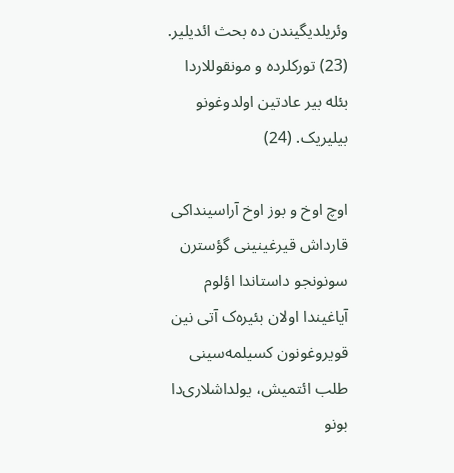وئریلدیگیندن ده بحث ائدیلیر. (23) تورکلرده و مونقوللاردا بئله بیر عادتین اولدوغونو بیلیریک. (24)

اوچ اوخ و بوز اوخ آراسینداکی قارداش قیرغینینی گؤسترن سونونجو داستاندا اؤلوم آیاغیندا اولان بئیره‌ک آتی نین قویروغونون کسیلمه‌سینی طلب ائتمیش، یولداشلاری‌دا بونو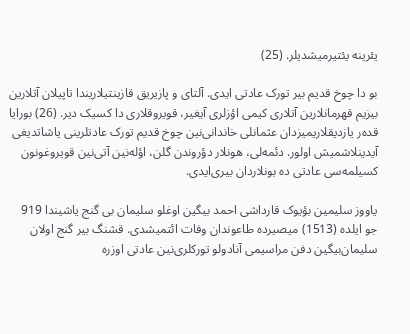یئرینه یئتیرمیشدیلر. (25)

بو دا چوخ قدیم بیر تورک عادتی ایدی. آلتای و پازیریق قازینتیلاریندا تاپیلان آتلارین بیزیم قهرمانلارین آتلاری کیمی اؤزلری آیغیر، قویروقلاری دا کسیک دیر. (26) بورایا قده‌ر یازدیقلاریمیزدان عثمانلی خاندانی‌نین چوخ قدیم تورک عادتلرینی یاشاتدیغی آیدینلاشمیش اولور. دئمه‌لی، هونلار دؤروندن گلن، اؤله‌نین آتی‌نین قویروغونون کسیلمه‌سی عادتی ده بونلاردان بیری‌ایدی.

یاووز سلیمین بؤیوک قارداشی احمد بیگین اوغلو سلیمان بی گنج یاشیندا 919 جو ایلده (1513) میصیرده طاعوندان وفات ائتمیشدی. قشنگ بیر گنج اولان سلیمان‌بیگین دفن مراسیمی آنادولو تورکلری‌نین عادتی اوزره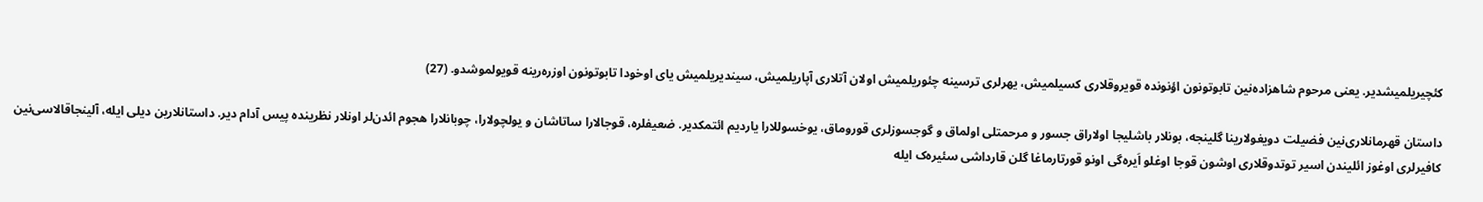کئچیریلمیشدیر. یعنی مرحوم شاهزاده‌نین تابوتونون اؤنونده قویروقلاری کسیلمیش، یهرلری ترسینه چئوریلمیش اولان آتلاری آپاریلمیش، سیندیریلمیش یای اوخودا تابوتونون اوزره‌رینه قویولموشدو. (27)

داستان قهرمانلاری‌نین فضیلت دویغولارینا گلینجه، بونلار باشلیجا اولاراق جسور و مرحمتلی اولماق و گوجسوزلری قوروماق، یوخسوللارا یاردیم ائتمکدیر. ضعیفلره، قوجالارا ساتاشان و یولچولارا، چوبانلارا هجوم ائدن‌لر اونلار نظرینده پیس آدام دیر. داستانلارین دیلی ایله، آلینجاقالاسی‌نین کافیرلری اوغوز ائلیندن اسیر توتدوقلاری اوشون قوجا اوغلو اَیره‌گی اونو قورتارماغا گلن قارداشی سئیره‌ک ایله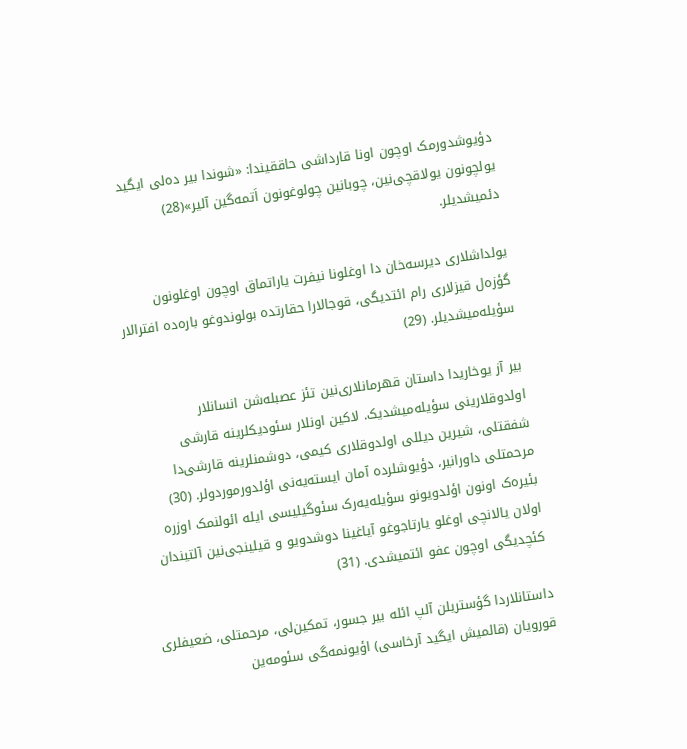دؤیوشدورمک اوچون اونا قارداشی حاققیندا: «شوندا بیر ده‌لی ایگید یولچونون یولاقچی‌نین، چوبانین چولوغونون اَتمه‌گین آلیر»(28) دئمیشدیلر.

یولداشلاری دیرسه‌خان دا اوغلونا نیفرت یاراتماق اوچون اوغلونون گؤزه‌ل قیزلاری رام ائتدیگی، قوجالارا حقارتده بولوندوغو باره‌ده افترالار سؤیله‌میشدیلر. (29)

بیر آز یوخاریدا داستان قهرمانلاری‌نین تئز عصبله‌شن انسانلار اولدوقلارینی سؤیله‌میشدیک. لاکین اونلار سئودیکلرینه قارشی شفقتلی، شیرین دیللی اولدوقلاری کیمی، دوشمنلرینه قارشی‌دا مرحمتلی داورانیر، دؤیوشلرده آمان ایسته‌یه‌نی اؤلدورموردولر. (30) بئیره‌ک اونون اؤلدویونو سؤیله‌یه‌رک سئوگیلیسی ایله ائولنمک اوزره اولان یالانچی اوغلو یارتاجوغو آیاغینا دوشدویو و قیلینجی‌نین آلتیندان کئچدیگی اوچون عفو ائتمیشدی. (31)

داستانلاردا گؤستریلن آلپ ائله بیر جسور، تمکین‌لی، مرحمتلی، ضعیفلری قورویان (قالمیش ایگید آرخاسی) اؤیونمه‌گی سئومه‌ین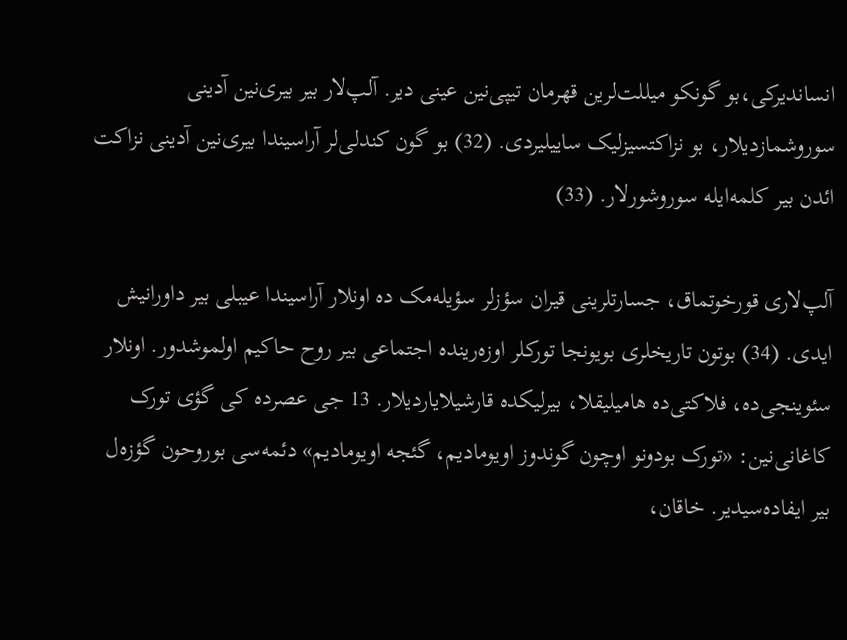انساندیرکی،بو گونکو میللت‌لرین قهرمان تیپی‌نین عینی دیر. آلپ‌لار بیر بیری‌نین آدینی سوروشمازدیلار، بو نزاکتسیز‌لیک ساییلیردی. (32) بو گون کندلی‌لر آراسیندا بیری‌نین‌ آدینی نزاکت ائدن بیر کلمه‌ایله سوروشورلار. (33)

آلپ‌لاری قورخوتماق، جسارتلرینی قیران سؤزلر سؤیله‌مک ده اونلار آراسیندا عیبلی بیر داورانیش ایدی. (34) بوتون تاریخلری بویونجا تورکلر اوزه‌رینده اجتماعی بیر روح حاکیم اولموشدور. اونلار سئوینجی‌ده، فلاکتی‌ده هامیلیقلا، بیرلیکده قارشیلایاردیلار. 13 جی عصرده کی گؤی تورک کاغانی‌نین: «تورک بودونو اوچون گوندوز اویومادیم، گئجه اویومادیم» دئمه‌سی بوروحون گؤزه‌ل بیر ایفاده‌سیدیر. خاقان،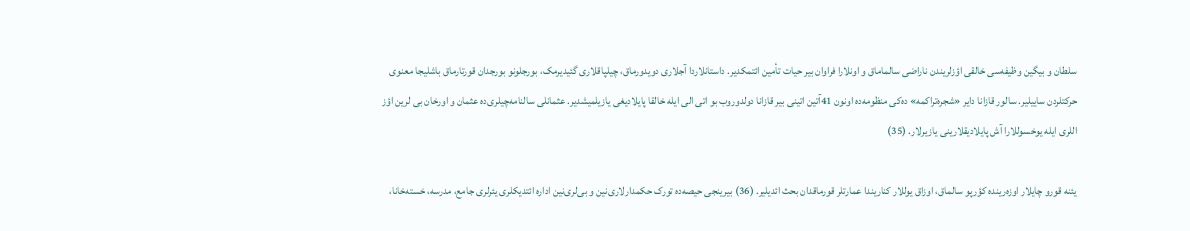سلطان و بیگین وظیفه‌سی خالقی اؤزلریندن ناراضی سالماماق و اونلارا فراوان بیر حیات تأمین ائتمکدیر. داستانلاردا آجلاری دویدورماق، چیلپاقلاری گئیدیرمک، بورجلونو بورجدان قورتارماق باشلیجا معنوی حرکتلردن ساییلیر. سالور قازانا دایر «شجره‌تراکمه» ده‌کی منظومه‌ده اونون 41آتین اتینی بیر قازانا دولدوروب بو اتی الی ایله خالقا پایلادیغی یازیلمیشدیر. عثمانلی سالنامه‌چیلری‌ده عثمان و اورخان بی لرین اؤز اللری ایله یوخسوللارا آش پایلادیقلارینی یازیرلار. (35)

یئنه قورو چایلار اوزه‌رینده کؤرپو سالماق، اوزاق یوللار کناریندا عمارتلر قورماقدان بحث ائدیلیر. (36) بیرینجی حیصه‌ده تورک حکمدارلاری‌نین و بی‌لری‌نین اداره ائتدیکلری یئرلری جامع، مدرسه، خسته‌خانا،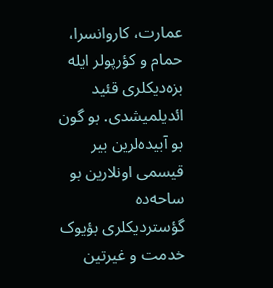عمارت، کاروانسرا، حمام و کؤرپولر ایله بزه‌دیکلری قئید ائدیلمیشدی. بو گون بو آبیده‌لرین بیر قیسمی اونلارین بو ساحه‌ده گؤستردیکلری بؤیوک خدمت و غیرتین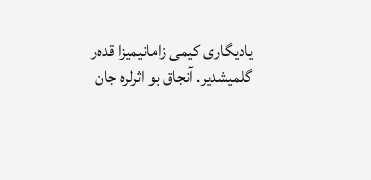یادیگاری کیمی زامانیمیزا قده‌ر گلمیشدیر. آنجاق بو اثرلره جان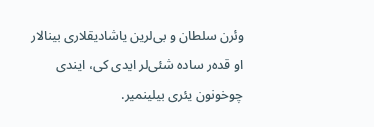وئرن سلطان و بی‌لرین یاشادیقلاری بینالار او قده‌ر ساده شئی‌لر ایدی کی، ایندی چوخونون یئری بیلینمیر.